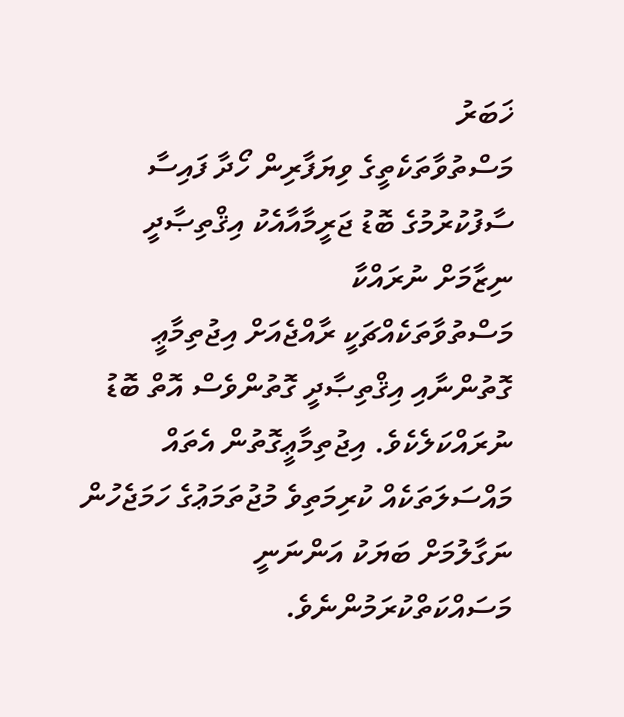ޚަބަރު
މަސްތުވާތަކެތީގެ ވިޔަފާރިން ހޯދާ ފައިސާ ސާފުކުރުމުގެ ބޮޑު ޖަރީމާއާއެކު އިޤްތިޞާދީ ނިޒާމަށް ނުރައްކާ
މަސްތުވާތަކެއްޗަކީ ރާއްޖެއަށް އިޖުތިމާޢީ ގޮތުންނާއި އިޤްތިޞާދީ ގޮތުންވެސް އޮތް ބޮޑު ނުރައްކަލެކެވެ. އިޖުތިމާޢީގޮތުން އެތައް މައްސަލަތަކެއް ކުރިމަތިވެ މުޖުތަމަޢުގެ ހަމަޖެހުން ނަގާލުމަށް ބަޔަކު އަންނަނީ މަސައްކަތްކުރަމުންނެވެ.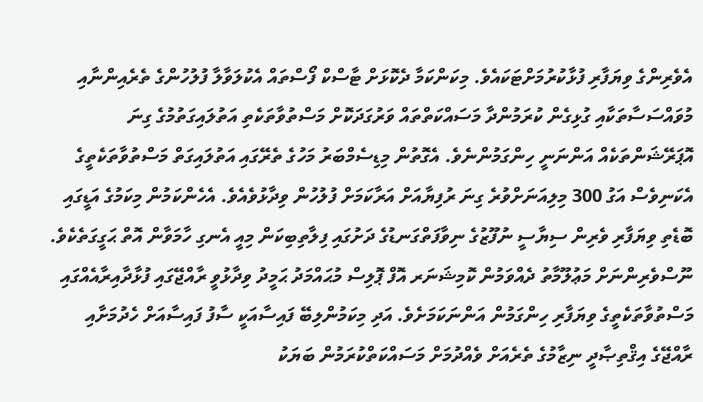އެވެރިންގެ ވިޔަފާރި ފުޅާކުރުމަށްޓަކައެވެ. މިކަންކަމާ ދެކޮޅަށް ޓާސްކް ފޯސްތައް އެކުލަވާލާ ފުލުހުންގެ ތެރެއިންނާއި މުވައްސަސާތަކާއި ގުޅިގެން ކުރަމުންދާ މަސައްކަތްތައް ވަރުގަދަކޮށް މަސްތުވާތަކެތި އަތުލައިގަތުމުގެ ގިނަ އޮޕަރޭޝަންތަކެއް އަންނަނީ ހިންގަމުންނެވެ. އެގޮތުން މިޑިސެމްބަރު މަހުގެ ތެރޭގައި އަތުލައިގަތް މަސްތުވާތަކެތީގެ އެކަނިވެސް އަގު 300 މިލިއަނަށްވުރެ ގިނަ ރުފިޔާއަށް އަރާކަމަށް ފުލުހުން ވިދާޅުވެއެވެ. އެހެންކަމުން މިކަމުގެ އަޑީގައި ބޮޑެތި ވިޔަފާރި ވެރިން ސިޔާސީ ނުފޫޒުގެ ނިވާފަތްގަނޑުގެ ދަށުގައި ފިލާތިބިކަން މިއީ އެނގި ހާމަވާން އޮތް ޙަގީގަތެކެވެ.
ނޫސްވެރިންނަށް މަޢުލޫމާތު ދެއްވަމުން ކޮމިޝަނަރ އޮފް ޕޮލިސް މުޙައްމަދު ޙަމީދު ވިދާޅުވީ ރާއްޖޭގައި ފުޅާދާއިރާއެއްގައި މަސްތުވާތަކެތީގެ ވިޔަފާރި ހިންގަމުން އަންނަކަމަށެވެ. އަދި މިކަމުންލިބޭ ފައިސާއަކީ ސާފު ފައިސާއަށް ހެދުމަށާއި ރާއްޖޭގެ އިޤްތިޞާދީ ނިޒާމުގެ ތެރެއަށް ވެއްދުމަށް މަސައްކަތްކުރަމުން ބަޔަކު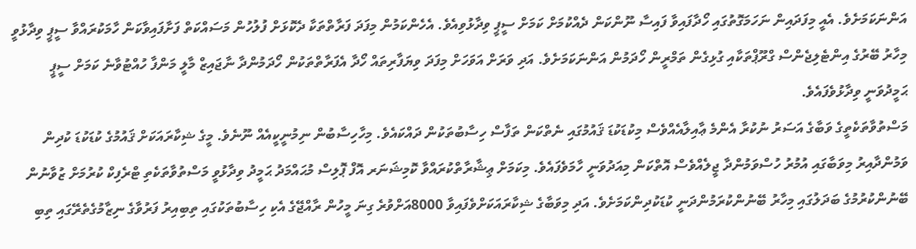އަންނަކަމަށެވެ. އެއީ މިފަދައިން ނަހަމަގޮތުގައި ހޯދާފައިވާ ފައިސާ ނޫންކަން ދެއްކުމަށް ކަމަށް ސީޕީ ވިދާޅުވިއެވެ. އެހެންކަމުން މިފަދަ ފަރާތްތަކާ ދެކޮޅަށް ފުލުހުން މަސައްކަތް ފަށާފައިވާކަން ހާމަކުރައްވާ ސީޕީ ވިދާޅުވީ މިހާރު ބޭރުގެ އިންޓެލިޖެންސް ގްރޫޕްތަކާއި ގުޅިގެން ތަމްރީން ހޯދަމުން އަންނަކަމަށެވެ. އަދި ވަރަށް އަވަހަށް މިފަދަ ވިޔަފާރިތައް ހޯދާ އެފަރާތްތަކުން ހޯދަމުންދާ ނާޖައިޒް މާލީ މަންފާ ހުއްޓުވާނެ ކަމަށް ސީޕީ ޙަމީދުވަނީ ވިދާޅުވެފައެވެ.
މަސްތުވާތަކެތީގެ ވަބާގެ އަސަރު ނުކުރާ އެންމެ ޢާއިލާއެއްވެސް މިކުޑަކުޑަ ޤައުމުގައި ނެތްކަން ތަފާސް ހިސާބުތަކުން ދައްކައެވެ. މިހާހިސާބުން ނިމުނީކީއެއް ނޫނެވެ. މީގެ ޝިކާރައަކަށް ޤައުމުގެ ކުޑަކުޑަ ކުދިން ވަމުންދާއިރު މިވަބާގައި އުމުރު ހުސްވަމުންދާ ޖީލެއްވެސް އޮތްކަން މިއަދުވަނީ ހާމަވެފައެވެ. މިކަމަށް ޢިޝާރާތްކުރައްވާ ކޮމިޝަނަރ އޮފް ޕޮލިސް މުޙައްމަދު ޙަމީދު ވިދާޅުވީ މަސްތުވާތަކެތި ޓްރެފިކް ކުރުމަށް ޒުވާނުން ބޭނުންކުރުމުގެ ބަދަލުގައި މިހާރު ބޭނުންކުރަމުންދަނީ ކުޑަކުދިންކަމަށެވެ. އަދި މިވަބާގެ ޝިކާރައަކަށްވެފައިވާ 8000އަށްވުރެ ގިނަ މީހުން ރާއްޖޭގެ އެކި ހިސާބުތަކުގައި ތިބިއިރު ފަރުވާގެ ނިޒާމުގެތެރޭގައި ތިބި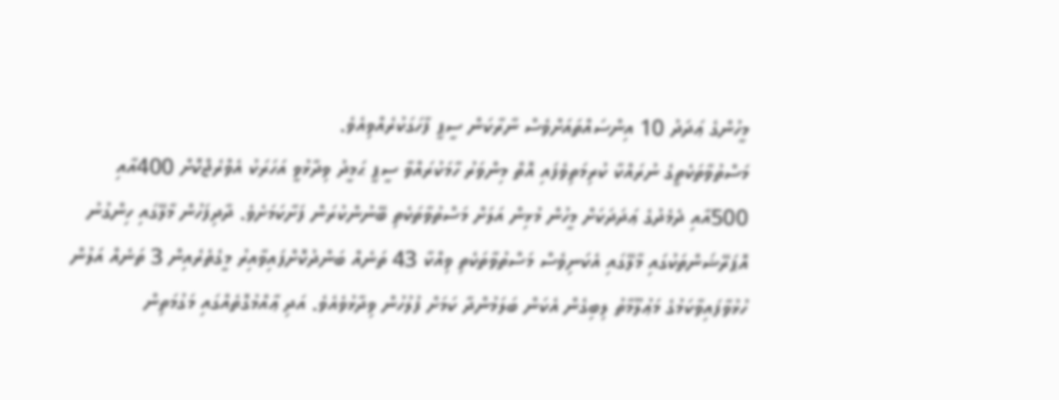މީހުންގެ ޢަދަދު 10 އިންސައްތައަށްވެސް ނާރާކަން ސީޕީ ފާހަގަކުރެއްވިއެވެ.
މަސްތުވާތަކެތީގެ ނުރައްކާ ކުރިމަތިވެފައި އޮތް މިންވަރު ހާމަކުރައްވާ ސީޕީ ޙަމީދު ވިދާޅުވީ އަހަރަކު އެވްރެޖްކޮށް 400އާއި 500އާއި ދެމެދުގެ ޢަދަދަކަށް މީހުން މުޅިން އަލަށް މަސްތުވާތަކެތި ބޭނުންކުރަން ފަށާކަމަށެވެ. ދާދިފަހުން މާލޭގައި ހިންގުނު އޮޕަރޭޝަންތަކުގައި މާލޭގައި އެކަނިވެސް މަސްތުވާތަކެތި ވިއްކާ 43 ތަނެއް ބަންދުކޮށްފައިވާއިރު މީގެތެރެއިން 3 ތަނެއް އަލުން ހުޅުވާފައިވާކަމުގެ މަޢުލޫމާތު ލިބިގެން އެކަން ބަލަމުންދާ ކަމަށް ފުލުހުން ވިދާޅުވެއެވެ. އަދި ޢާއްމުގޮތެއްގައި މަގުމަތިން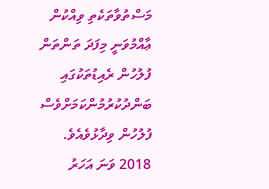މަސްތުވާތަކެތި ވިއްކުން ޢާއްމުވަނީ މިފަދަ ތަންތަން ފުލުހުން ރެއިޑުތަކުގައި ބަންދުކުރުމުންކަމަށްވެސް ފުލުހުން ވިދާޅުވެއެވެ. 2018 ވަނަ އަހަރު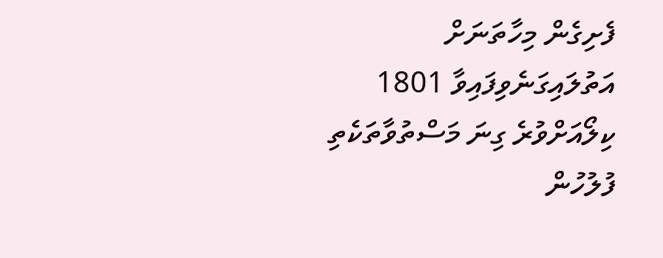ފެށިގެން މިހާތަނަށް އަތުލައިގަނެވިފައިވާ 1801 ކިލޯއަށްވުރެ ގިނަ މަސްތުވާތަކެތި ފުލުހުން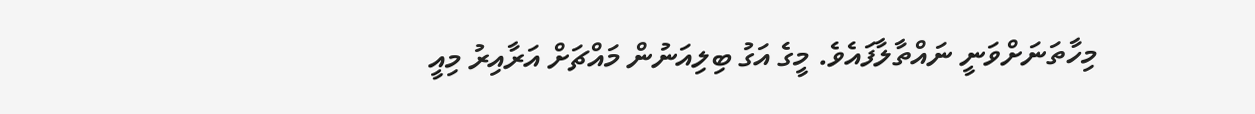މިހާތަނަށްވަނީ ނައްތާލާފައެވެ. މީގެ އަގު ބިލިއަނުން މައްޗަށް އަރާއިރު މިއީ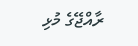ރާއްޖޭގެ މުޅި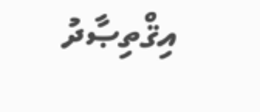އިޤްތިޞާދު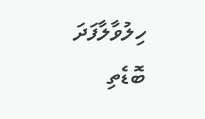ހިލުވާލާފަދަ ބޮޑެތި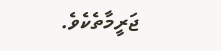ޖަރީމާތެކެވެ.